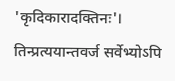'कृदिकारादक्तिनः'। तिन्प्रत्ययान्तवर्ज सर्वेभ्योऽपि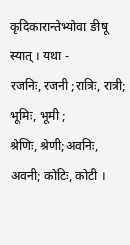कृदिकारान्तेभ्योवा ङीषू स्यात् । यथा -
रजनिः, रजनी ;रात्रिः, रात्री; भूमिः, भूमी ;
श्रेणिः, श्रेणी;अवनिः, अवनी; कोटिः, कोटी ।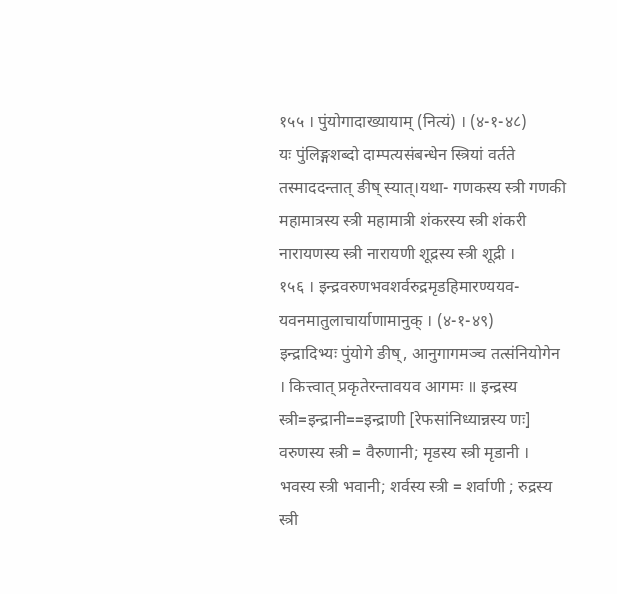१५५ । पुंयोगादाख्यायाम् (नित्यं) । (४-१-४८)
यः पुंलिङ्गशब्दो दाम्पत्यसंबन्धेन स्त्रियां वर्तते तस्माददन्तात् ङीष् स्यात्।यथा- गणकस्य स्त्री गणकी महामात्रस्य स्त्री महामात्री शंकरस्य स्त्री शंकरी नारायणस्य स्त्री नारायणी शूद्रस्य स्त्री शूद्री ।
१५६ । इन्द्रवरुणभवशर्वरुद्रमृडहिमारण्ययव- यवनमातुलाचार्याणामानुक् । (४-१-४९)
इन्द्रादिभ्यः पुंयोगे ङीष्, आनुगागमञ्च तत्संनियोगेन । कित्त्वात् प्रकृतेरन्तावयव आगमः ॥ इन्द्रस्य स्त्री=इन्द्रानी==इन्द्राणी [रेफसांनिध्यान्नस्य णः] वरुणस्य स्त्री = वैरुणानी; मृडस्य स्त्री मृडानी । भवस्य स्त्री भवानी; शर्वस्य स्त्री = शर्वाणी ; रुद्रस्य स्त्री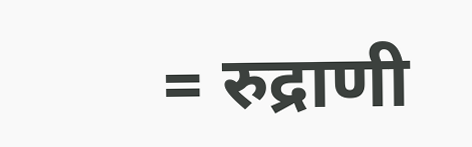= रुद्राणी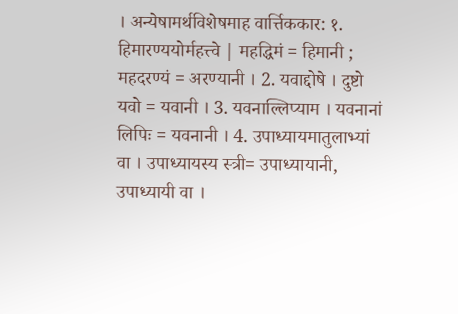। अन्येषामर्थविशेषमाह वार्त्तिककार: १. हिमारण्ययोर्महत्त्वे | महद्धिमं = हिमानी ; महदरण्यं = अरण्यानी । 2. यवाद्दोषे । दुष्टो यवो = यवानी । 3. यवनाल्लिप्याम । यवनानां लिपिः = यवनानी । 4. उपाध्यायमातुलाभ्यां वा । उपाध्यायस्य स्त्री= उपाध्यायानी, उपाध्यायी वा ।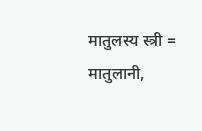मातुलस्य स्त्री = मातुलानी,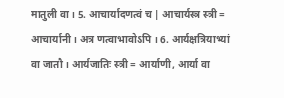मातुली वा । 5. आचार्यादणत्वं च | आचार्यस्त्र स्त्री = आचार्यानी । अत्र णत्वाभावोऽपि । 6. आर्यक्षत्रियाभ्यां वा जातौ । आर्यजातिः स्त्री = आर्याणी, आर्या वा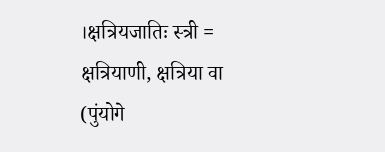।क्षत्रियजातिः स्त्री = क्षत्रियाणी, क्षत्रिया वा (पुंयोगे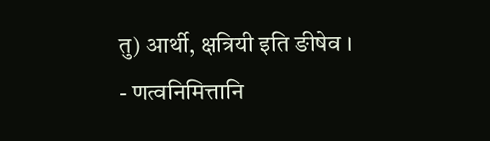तु) आर्थी, क्षत्रियी इति ङीषेव ।
- णत्वनिमित्तानि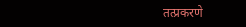तत्प्रकरणे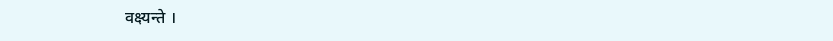वक्ष्यन्ते ।